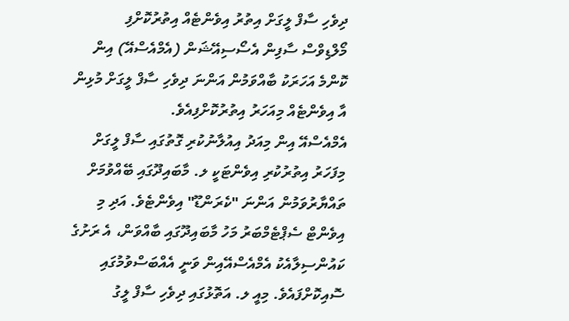ދިވެހި ސާފް ލީގަށް އިތުރު އިވެންޓެއް އިތުރުކޮށްފި
މޯލްޑިވްސް ސާފިން އެސޯސިއޭޝަން (އެމްއެސްއޭ) އިން ކޮންމެ އަހަރަކު ބާއްވަމުން އަންނަ ދިވެހި ސާފް ލީގަށް މުޅިން އާ އިވެންޓެއް މިއަހަރު އިތުރުކޮށްފިއެވެ.
އެމްއެސްއޭ އިން މިއަދު އިއުލާނުކުރި ގޮތުގައި ސާފް ލީގަށް މިފަހަރު އިތުރުކުރި އިވެންޓަކީ ލ. މާބައިދޫގައި ބޭއްވުމަށް ތައްޔާރުވަމުން އަންނަ "ކެރަންޑޫ" އިވެންޓެވެ. އަދި މި އިވެންޓް ސެޕްޓެމްބަރު މަހު މާބައިދޫގައި ބާއްވަން، އެ ރަށުގެ ކައުންސިލާއެކު އެމްއެސްއޭއިން ވަނީ އެއްބަސްވުމުގައި ސޮއިކޮށްފައެވެ. މިއީ ލ. އަތޮޅުގައި ދިވެހި ސާފް ލީގު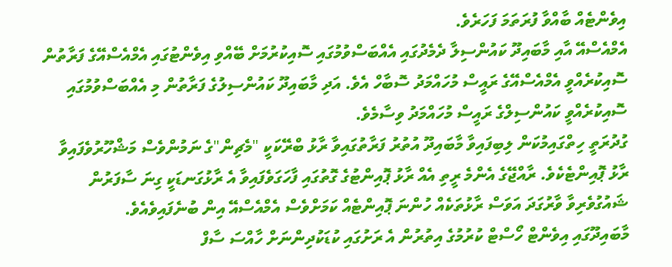އިވެންޓެއް ބާއްވާ ފުރަތަމަ ފަހަރެވެ.
އެމްއެސްއޭ އާއި މާބައިދޫ ކައުންސިލާ ދެމެދުގައި އެއްބަސްވުމުގައި ސޮއިކުރުމަށް ބޭއްވި އިވެންޓުގައި އެމްއެސްއޭގެ ފަރާތުން ސޮއިކުރެއްވީ އެމްއެސްއޭގެ ރައީސް މުހައްމަދު ސޮބާހް އެވެ. އަދި މާބައިދޫ ކައުންސިލުގެ ފަރާތުން މި އެއްބަސްވުމުގައި ސޮއިކުރެއްވީ ކައުންސިލްގެ ރައީސް މުހައްމަދު ވިސާމެވެ.
ގުދުރަތީ ހިތްގައިމުކަން ލިބިފައިވާ މާބައިދޫ އުތުރު ފަރާތުގައިވާ ރާޅު ބްރޭކަކީ "މެޗިން"ގެ ނަމުންވެސް މަޝްހޫރުވެފައިވާ ރާޅު ޕޮއިންޓެކެވެ. ރާއްޖޭގެ އެންމެ ރީތި އެއް ރާޅު ޕޮއިންޓުގެ ގޮތުގައި ފާހަގަވެފައިވާ އެ ރާޅުގަނޑަކީ ގިނަ ސާފަރުން ޝައުގުވެރިވާ ވާރުގަދަ އަވަސް ރާޅުތަކެއް ހުންނަ ޕޮއިންޓެއް ކަމަށްވެސް އެމްއެސްއޭ އިން ބުނެފައިވެއެވެ.
މާބައިދޫގައި އިވެންޓް ހޯސްޓް ކުރުމުގެ އިތުރުން އެ ރަށުގައި ކުޑަކުދިންނަށް ހާއްސަ ސާފް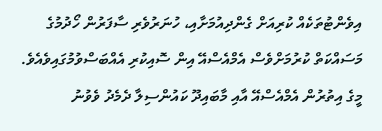އިވެންޓުތަކެއް ކުރިއަށް ގެންދިއުމަށާއި، ހުނަރުވެރި ސާފަރުން ހޯދުމުގެ މަސައްކަތް ކުރުމަށްވެސް އެމްއެސްއޭ އިން ސޮއިކުރި އެއްބަސްވުމުގައިވެއެވެ.
މީގެ އިތުރުން އެމްއެސްއޭ އާއި މާބައިދޫ ކައުންސިލާ ދެމެދު ވެވުނު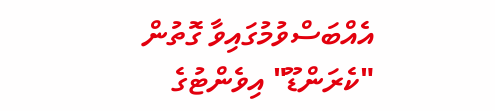އެއްބަސްވުމުގައިވާ ގޮތުން "ކެރަންޑޫ" އިވެންޓުގެ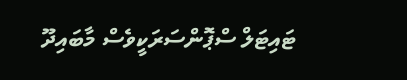ޓައިޓަލް ސްޕޮންސަރަކީވެސް މާބައިދޫ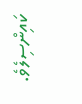ކައިންސިލެވެ.